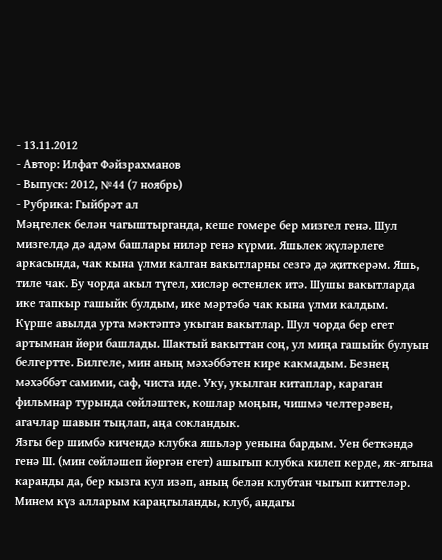- 13.11.2012
- Автор: Илфат Фәйзрахманов
- Выпуск: 2012, №44 (7 ноябрь)
- Рубрика: Гыйбрәт ал
Мәңгелек белән чагыштырганда, кеше гомере бер мизгел генә. Шул мизгелдә дә адәм башлары ниләр генә күрми. Яшьлек җүләрлеге аркасында, чак кына үлми калган вакытларны сезгә дә җиткерәм. Яшь, тиле чак. Бу чорда акыл түгел, хисләр өстенлек итә. Шушы вакытларда ике тапкыр гашыйк булдым, ике мәртәбә чак кына үлми калдым.
Күрше авылда урта мәктәптә укыган вакытлар. Шул чорда бер егет артымнан йөри башлады. Шактый вакыттан соң, ул миңа гашыйк булуын белгертте. Билгеле, мин аның мәхәббәтен кире какмадым. Безнең мәхәббәт самими, саф, чиста иде. Уку, укылган китаплар, караган фильмнар турында сөйләштек, кошлар моңын, чишмә челтерәвен, агачлар шавын тыңлап, аңа сокландык.
Язгы бер шимбә кичендә клубка яшьләр уенына бардым. Уен беткәндә генә Ш. (мин сөйләшеп йөргән егет) ашыгып клубка килеп керде, як-ягына каранды да, бер кызга кул изәп, аның белән клубтан чыгып киттеләр. Минем күз алларым караңгыланды, клуб, андагы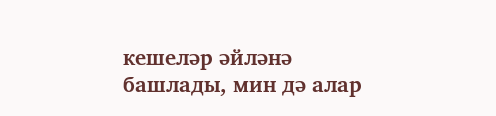кешеләр әйләнә башлады, мин дә алар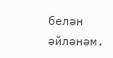белән әйләнәм.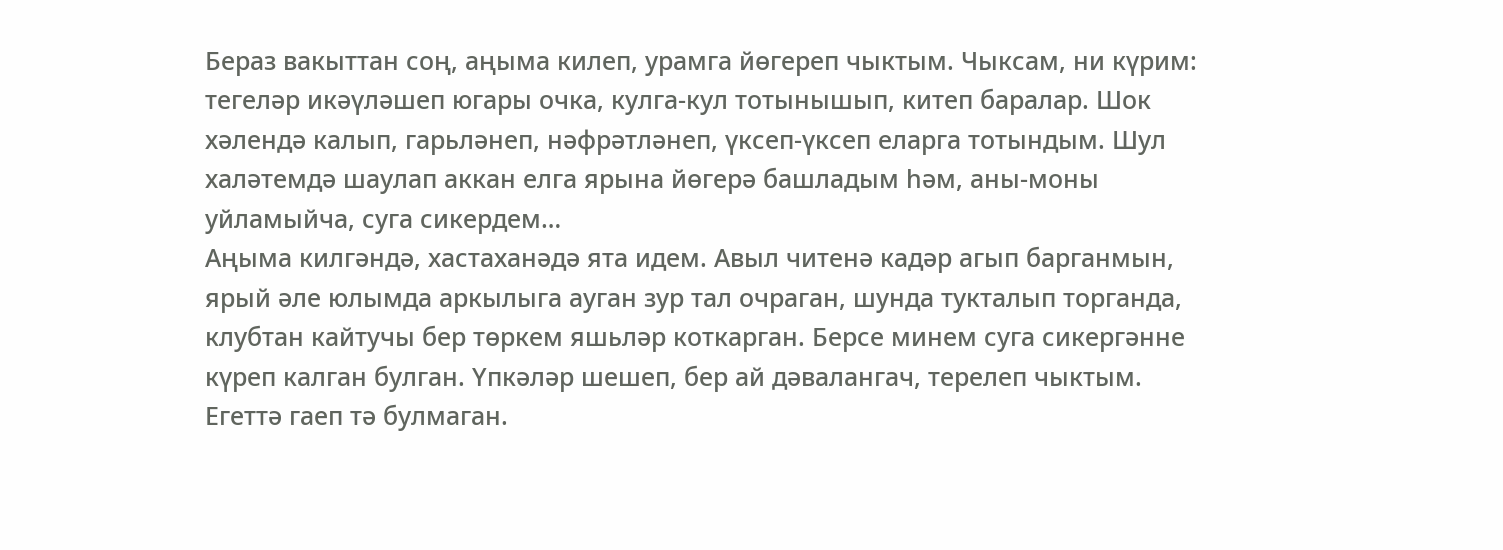Бераз вакыттан соң, аңыма килеп, урамга йөгереп чыктым. Чыксам, ни күрим: тегеләр икәүләшеп югары очка, кулга-кул тотынышып, китеп баралар. Шок хәлендә калып, гарьләнеп, нәфрәтләнеп, үксеп-үксеп еларга тотындым. Шул халәтемдә шаулап аккан елга ярына йөгерә башладым һәм, аны-моны уйламыйча, суга сикердем…
Аңыма килгәндә, хастаханәдә ята идем. Авыл читенә кадәр агып барганмын, ярый әле юлымда аркылыга ауган зур тал очраган, шунда тукталып торганда, клубтан кайтучы бер төркем яшьләр коткарган. Берсе минем суга сикергәнне күреп калган булган. Үпкәләр шешеп, бер ай дәвалангач, терелеп чыктым.
Егеттә гаеп тә булмаган.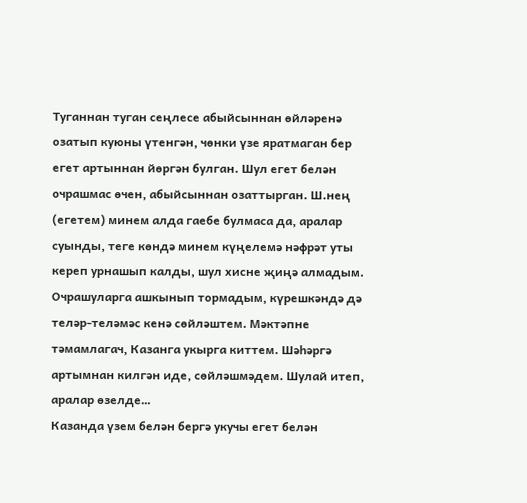Туганнан туган сеңлесе абыйсыннан өйләренә озатып куюны үтенгән, чөнки үзе яратмаган бер егет артыннан йөргән булган. Шул егет белән очрашмас өчен, абыйсыннан озаттырган. Ш.нең (егетем) минем алда гаебе булмаса да, аралар суынды, теге көндә минем күңелемә нәфрәт уты кереп урнашып калды, шул хисне җиңә алмадым. Очрашуларга ашкынып тормадым, күрешкәндә дә теләр-теләмәс кенә сөйләштем. Мәктәпне тәмамлагач, Казанга укырга киттем. Шәһәргә артымнан килгән иде, сөйләшмәдем. Шулай итеп, аралар өзелде…
Казанда үзем белән бергә укучы егет белән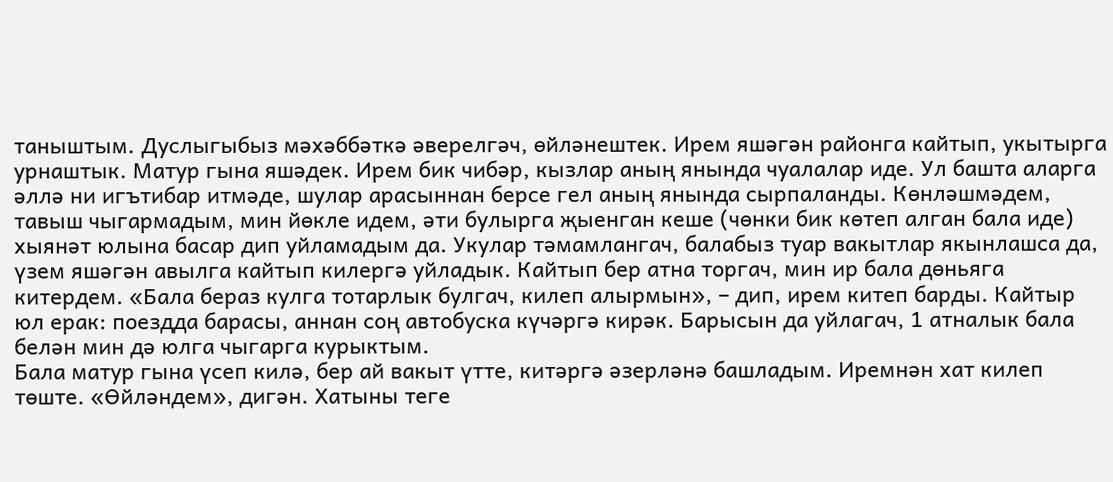таныштым. Дуслыгыбыз мәхәббәткә әверелгәч, өйләнештек. Ирем яшәгән районга кайтып, укытырга урнаштык. Матур гына яшәдек. Ирем бик чибәр, кызлар аның янында чуалалар иде. Ул башта аларга әллә ни игътибар итмәде, шулар арасыннан берсе гел аның янында сырпаланды. Көнләшмәдем, тавыш чыгармадым, мин йөкле идем, әти булырга җыенган кеше (чөнки бик көтеп алган бала иде) хыянәт юлына басар дип уйламадым да. Укулар тәмамлангач, балабыз туар вакытлар якынлашса да, үзем яшәгән авылга кайтып килергә уйладык. Кайтып бер атна торгач, мин ир бала дөньяга китердем. «Бала бераз кулга тотарлык булгач, килеп алырмын», – дип, ирем китеп барды. Кайтыр юл ерак: поездда барасы, аннан соң автобуска күчәргә кирәк. Барысын да уйлагач, 1 атналык бала белән мин дә юлга чыгарга курыктым.
Бала матур гына үсеп килә, бер ай вакыт үтте, китәргә әзерләнә башладым. Иремнән хат килеп төште. «Өйләндем», дигән. Хатыны теге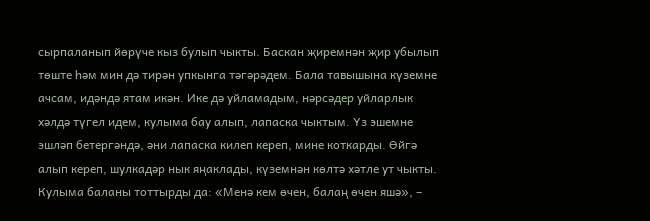сырпаланып йөрүче кыз булып чыкты. Баскан җиремнән җир убылып төште һәм мин дә тирән упкынга тәгәрәдем. Бала тавышына күземне ачсам, идәндә ятам икән. Ике дә уйламадым, нәрсәдер уйларлык хәлдә түгел идем, кулыма бау алып, лапаска чыктым. Үз эшемне эшләп бетергәндә, әни лапаска килеп кереп, мине коткарды. Өйгә алып кереп, шулкадәр нык яңаклады, күземнән көлтә хәтле ут чыкты. Кулыма баланы тоттырды да: «Менә кем өчен, балаң өчен яшә», –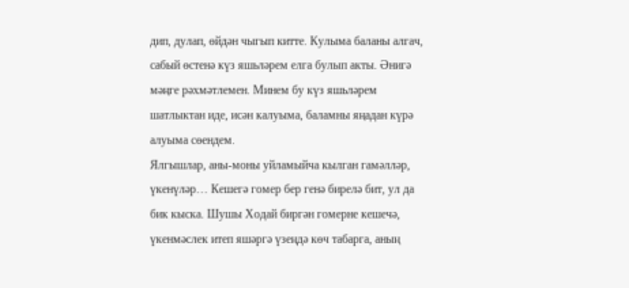дип, дулап, өйдән чыгып китте. Кулыма баланы алгач, сабый өстенә күз яшьләрем елга булып акты. Әнигә мәңге рәхмәтлемен. Минем бу күз яшьләрем шатлыктан иде, исән калуыма, баламны яңадан күрә алуыма сөендем.
Ялгышлар, аны-моны уйламыйча кылган гамәлләр, үкенүләр… Кешегә гомер бер генә бирелә бит, ул да бик кыска. Шушы Ходай биргән гомерне кешечә, үкенмәслек итеп яшәргә үзеңдә көч табарга, аның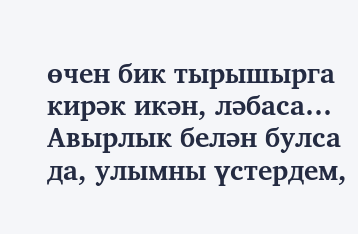өчен бик тырышырга кирәк икән, ләбаса…
Авырлык белән булса да, улымны үстердем,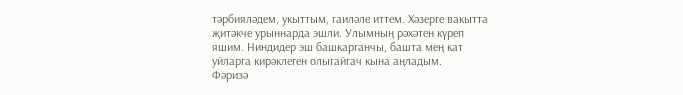тәрбияләдем, укыттым, гаиләле иттем. Хәзерге вакытта җитәкче урыннарда эшли. Улымның рәхәтен күреп яшим. Ниндидер эш башкарганчы, башта мең кат уйларга кирәклеген олыгайгач кына аңладым.
Фәризә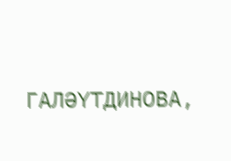ГАЛӘҮТДИНОВА,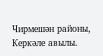Чирмешән районы, Керкәле авылы.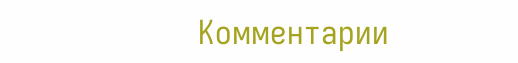Комментарии